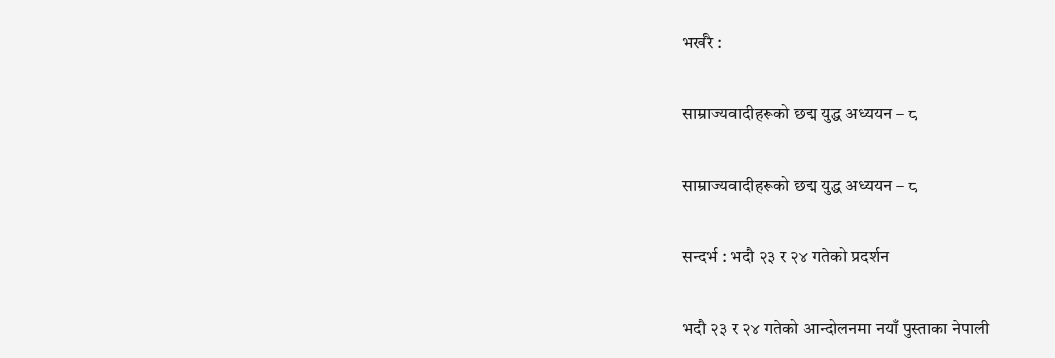भर्खरै :

साम्राज्यवादीहरूको छद्म युद्ध अध्ययन – ८

साम्राज्यवादीहरूको छद्म युद्ध अध्ययन – ८

सन्दर्भ : भदौ २३ र २४ गतेको प्रदर्शन

भदौ २३ र २४ गतेको आन्दोलनमा नयाँ पुस्ताका नेपाली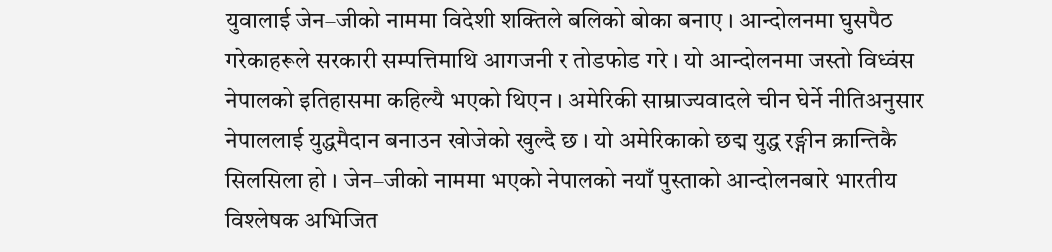युवालाई जेन–जीको नाममा विदेशी शक्तिले बलिको बोका बनाए । आन्दोलनमा घुसपैठ गरेकाहरूले सरकारी सम्पत्तिमाथि आगजनी र तोडफोड गरे । यो आन्दोलनमा जस्तो विध्वंस नेपालको इतिहासमा कहिल्यै भएको थिएन । अमेरिकी साम्राज्यवादले चीन घेर्ने नीतिअनुसार नेपाललाई युद्धमैदान बनाउन खोजेको खुल्दै छ । यो अमेरिकाको छद्म युद्ध रङ्गीन क्रान्तिकै सिलसिला हो । जेन–जीको नाममा भएको नेपालको नयाँ पुस्ताको आन्दोलनबारे भारतीय विश्लेषक अभिजित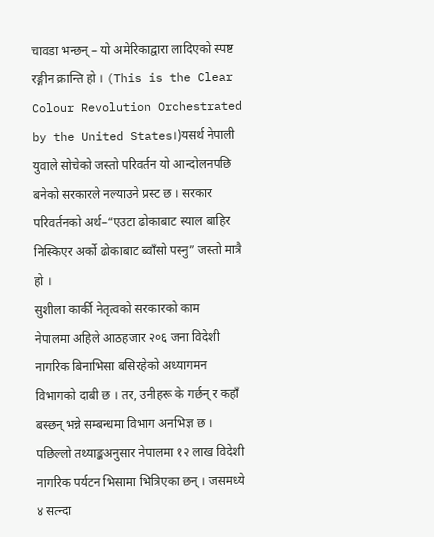चावडा भन्छन् – यो अमेरिकाद्वारा लादिएको स्पष्ट रङ्गीन क्रान्ति हो । (This is the Clear Colour Revolution Orchestrated by the United States।)यसर्थ नेपाली युवाले सोचेको जस्तो परिवर्तन यो आन्दोलनपछि बनेको सरकारले नल्याउने प्रस्ट छ । सरकार परिवर्तनको अर्थ–“एउटा ढोकाबाट स्याल बाहिर निस्किएर अर्को ढोकाबाट ब्वाँसो पस्नु” जस्तो मात्रै हो ।
सुशीला कार्की नेतृत्वको सरकारको काम
नेपालमा अहिले आठहजार २०६ जना विदेशी नागरिक बिनाभिसा बसिरहेको अध्यागमन विभागको दाबी छ । तर, उनीहरू के गर्छन् र कहाँ बस्छन् भन्ने सम्बन्धमा विभाग अनभिज्ञ छ । पछिल्लो तथ्याङ्कअनुसार नेपालमा १२ लाख विदेशी नागरिक पर्यटन भिसामा भित्रिएका छन् । जसमध्ये ४ सत्न्दा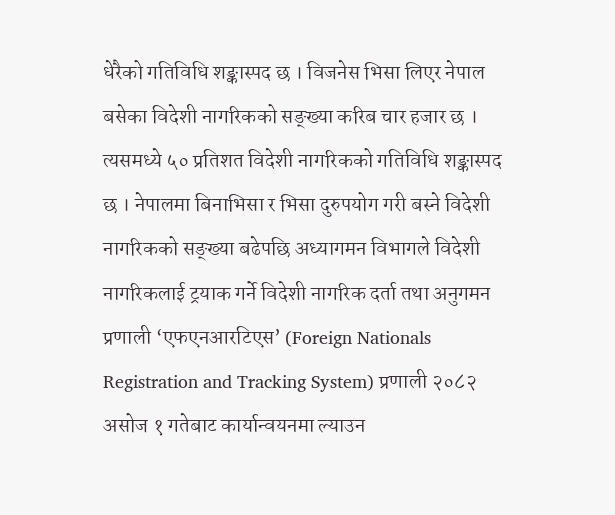धेरैको गतिविधि शङ्कास्पद छ । विजनेस भिसा लिएर नेपाल बसेका विदेशी नागरिकको सङ्ख्या करिब चार हजार छ । त्यसमध्ये ५० प्रतिशत विदेशी नागरिकको गतिविधि शङ्कास्पद छ । नेपालमा बिनाभिसा र भिसा दुरुपयोग गरी बस्ने विदेशी नागरिकको सङ्ख्या बढेपछि अध्यागमन विभागले विदेशी नागरिकलाई ट्रयाक गर्ने विदेशी नागरिक दर्ता तथा अनुगमन प्रणाली ‘एफएनआरटिएस’ (Foreign Nationals Registration and Tracking System) प्रणाली २०८२ असोज १ गतेबाट कार्यान्वयनमा ल्याउन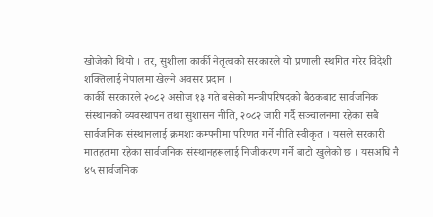खोजेको थियो । तर, सुशीला कार्की नेतृत्वको सरकारले यो प्रणाली स्थगित गरेर विदेशी शक्तिलाई नेपालमा खेल्ने अवसर प्रदान ।
कार्की सरकारले २०८२ असोज १३ गते बसेको मन्त्रीपरिषदको बैठकबाट सार्वजनिक संस्थानको व्यवस्थापन तथा सुशासन नीति, २०८२ जारी गर्दै सञ्चालनमा रहेका सबै सार्वजनिक संस्थानलाई क्रमशः कम्पनीमा परिणत गर्ने नीति स्वीकृत । यसले सरकारी मातहतमा रहेका सार्वजनिक संस्थानहरूलाई निजीकरण गर्ने बाटो खुलेको छ । यसअघि नै ४५ सार्वजनिक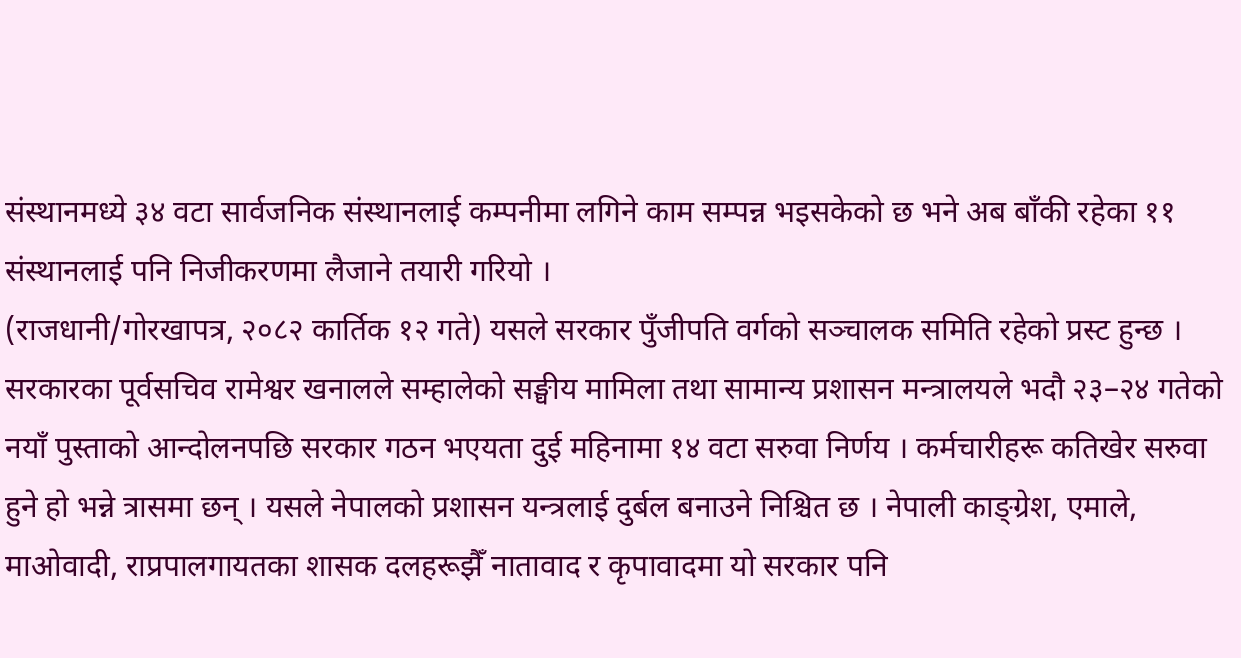संस्थानमध्ये ३४ वटा सार्वजनिक संस्थानलाई कम्पनीमा लगिने काम सम्पन्न भइसकेको छ भने अब बाँकी रहेका ११ संस्थानलाई पनि निजीकरणमा लैजाने तयारी गरियो ।
(राजधानी/गोरखापत्र, २०८२ कार्तिक १२ गते) यसले सरकार पुँजीपति वर्गको सञ्चालक समिति रहेको प्रस्ट हुन्छ ।
सरकारका पूर्वसचिव रामेश्वर खनालले सम्हालेको सङ्घीय मामिला तथा सामान्य प्रशासन मन्त्रालयले भदौ २३–२४ गतेको नयाँ पुस्ताको आन्दोलनपछि सरकार गठन भएयता दुई महिनामा १४ वटा सरुवा निर्णय । कर्मचारीहरू कतिखेर सरुवा हुने हो भन्ने त्रासमा छन् । यसले नेपालको प्रशासन यन्त्रलाई दुर्बल बनाउने निश्चित छ । नेपाली काङ्ग्रेश, एमाले, माओवादी, राप्रपालगायतका शासक दलहरूझैँ नातावाद र कृपावादमा यो सरकार पनि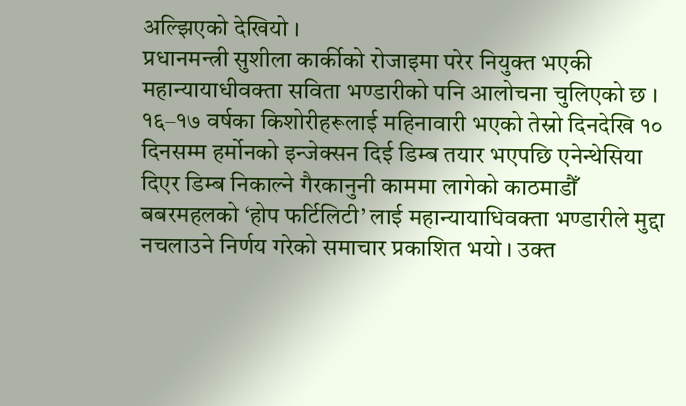अल्झिएको देखियो ।
प्रधानमन्त्री सुशीला कार्कीको रोजाइमा परेर नियुक्त भएकी महान्यायाधीवक्ता सविता भण्डारीको पनि आलोचना चुलिएको छ । १६–१७ वर्षका किशोरीहरूलाई महिनावारी भएको तेस्रो दिनदेखि १० दिनसम्म हर्मोनको इन्जेक्सन दिई डिम्ब तयार भएपछि एनेन्थेसिया दिएर डिम्ब निकाल्ने गैरकानुनी काममा लागेको काठमाडौँ बबरमहलको ‘होप फर्टिलिटी’ लाई महान्यायाधिवक्ता भण्डारीले मुद्दा नचलाउने निर्णय गरेको समाचार प्रकाशित भयो । उक्त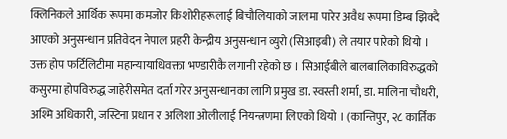क्लिनिकले आर्थिक रूपमा कमजोर किशोरीहरूलाई बिचौलियाको जालमा पारेर अवैध रूपमा डिम्ब झिक्दै आएको अनुसन्धान प्रतिवेदन नेपाल प्रहरी केन्द्रीय अनुसन्धान व्युरो (सिआइबी) ले तयार पारेको थियो । उक्त होप फर्टिलिटीमा महान्यायाधिवक्ता भण्डारीकै लगानी रहेको छ । सिआईबीले बालबालिकाविरुद्धको कसुरमा होपविरुद्ध जाहेरीसमेत दर्ता गरेर अनुसन्धानका लागि प्रमुख डा. स्वस्ती शर्मा, डा. मालिना चौधरी, अश्मि अधिकारी, जस्टिना प्रधान र अलिशा ओलीलाई नियन्त्रणमा लिएको थियो । (कान्तिपुर, २८ कार्तिक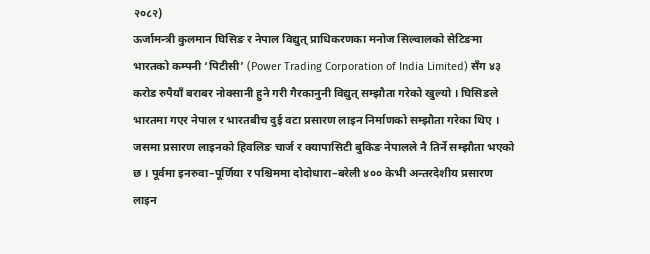२०८२)
ऊर्जामन्त्री कुलमान घिसिङ र नेपाल विद्युत् प्राधिकरणका मनोज सिल्वालको सेटिङमा भारतको कम्पनी ‘पिटीसी’ (Power Trading Corporation of India Limited) सँग ४३ करोड रुपैयाँ बराबर नोक्सानी हुने गरी गैरकानुनी विद्युत् सम्झौता गरेको खुल्यो । घिसिङले भारतमा गएर नेपाल र भारतबीच दुई वटा प्रसारण लाइन निर्माणको सम्झौता गरेका थिए । जसमा प्रसारण लाइनको हिवलिङ चार्ज र क्यापासिटी बुकिङ नेपालले नै तिर्ने सम्झौता भएको छ । पूर्वमा इनरुवा–पूर्णिया र पश्चिममा दोदोधारा–बरेली ४०० केभी अन्तरदेशीय प्रसारण लाइन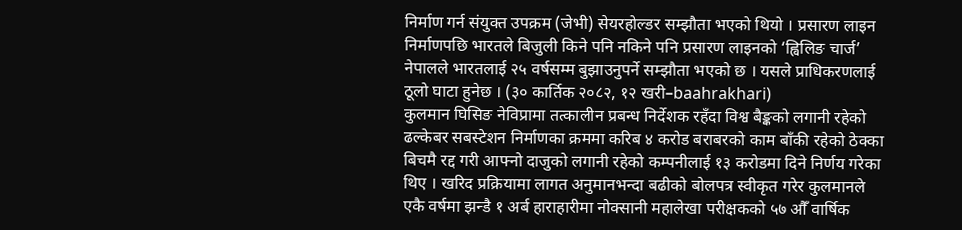निर्माण गर्न संयुक्त उपक्रम (जेभी) सेयरहोल्डर सम्झौता भएको थियो । प्रसारण लाइन निर्माणपछि भारतले बिजुली किने पनि नकिने पनि प्रसारण लाइनको ‘ह्विलिङ चार्ज’ नेपालले भारतलाई २५ वर्षसम्म बुझाउनुपर्ने सम्झौता भएको छ । यसले प्राधिकरणलाई ठूलो घाटा हुनेछ । (३० कार्तिक २०८२, १२ खरी–baahrakhari)
कुलमान घिसिङ नेविप्रामा तत्कालीन प्रबन्ध निर्देशक रहँदा विश्व बैङ्कको लगानी रहेको ढल्केबर सबस्टेशन निर्माणका क्रममा करिब ४ करोड बराबरको काम बाँकी रहेको ठेक्का बिचमै रद्द गरी आफ्नो दाजुको लगानी रहेको कम्पनीलाई १३ करोडमा दिने निर्णय गरेका थिए । खरिद प्रक्रियामा लागत अनुमानभन्दा बढीको बोलपत्र स्वीकृत गरेर कुलमानले एकै वर्षमा झन्डै १ अर्ब हाराहारीमा नोक्सानी महालेखा परीक्षकको ५७ औँ वार्षिक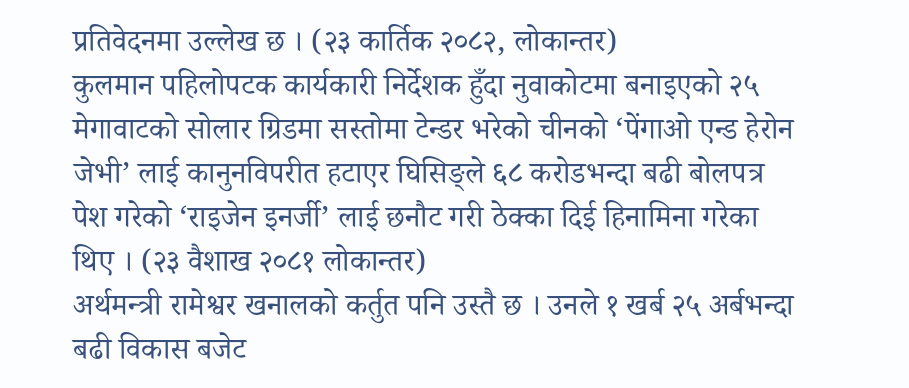प्रतिवेदनमा उल्लेख छ । (२३ कार्तिक २०८२, लोकान्तर)
कुलमान पहिलोपटक कार्यकारी निर्देशक हुँदा नुवाकोटमा बनाइएको २५ मेगावाटको सोलार ग्रिडमा सस्तोमा टेन्डर भरेको चीनको ‘पेंगाओ एन्ड हेरोन जेभी’ लाई कानुनविपरीत हटाएर घिसिङ्ले ६८ करोडभन्दा बढी बोलपत्र पेश गरेको ‘राइजेन इनर्जी’ लाई छनौट गरी ठेक्का दिई हिनामिना गरेका थिए । (२३ वैशाख २०८१ लोकान्तर)
अर्थमन्त्री रामेश्वर खनालको कर्तुत पनि उस्तै छ । उनले १ खर्ब २५ अर्बभन्दा बढी विकास बजेट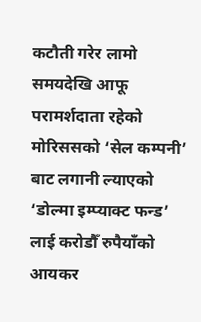कटौती गरेर लामो समयदेखि आफू परामर्शदाता रहेको मोरिससको ‘सेल कम्पनी’ बाट लगानी ल्याएको ‘डोल्मा इम्प्याक्ट फन्ड’ लाई करोडौँ रुपैयाँको आयकर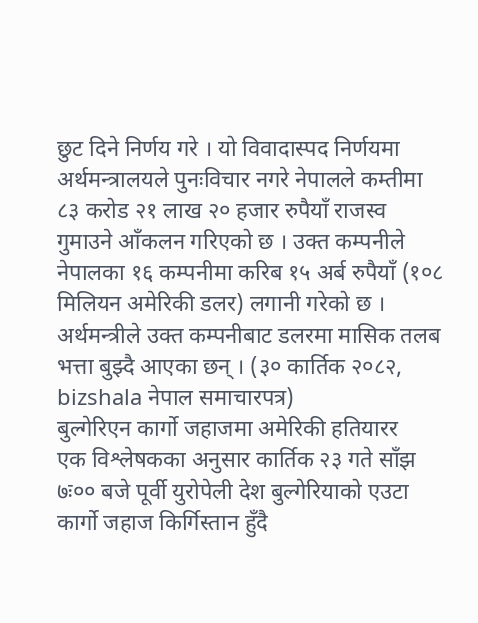छुट दिने निर्णय गरे । यो विवादास्पद निर्णयमा अर्थमन्त्रालयले पुनःविचार नगरे नेपालले कम्तीमा ८३ करोड २१ लाख २० हजार रुपैयाँ राजस्व गुमाउने आँकलन गरिएको छ । उक्त कम्पनीले नेपालका १६ कम्पनीमा करिब १५ अर्ब रुपैयाँ (१०८ मिलियन अमेरिकी डलर) लगानी गरेको छ । अर्थमन्त्रीले उक्त कम्पनीबाट डलरमा मासिक तलब भत्ता बुझ्दै आएका छन् । (३० कार्तिक २०८२, bizshala नेपाल समाचारपत्र)
बुल्गेरिएन कार्गो जहाजमा अमेरिकी हतियारर
एक विश्लेषकका अनुसार कार्तिक २३ गते साँझ ७ः०० बजे पूर्वी युरोपेली देश बुल्गेरियाको एउटा कार्गो जहाज किर्गिस्तान हुँदै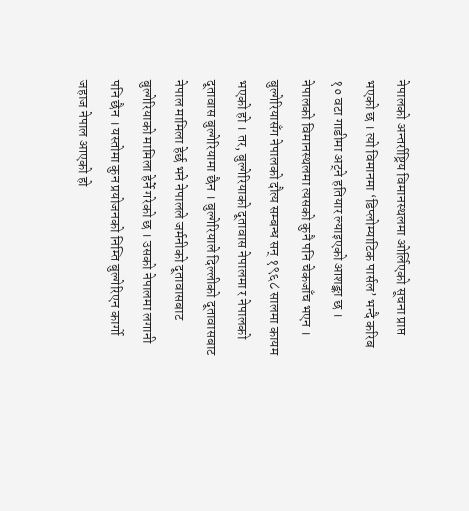नेपालको अन्तर्राष्ट्रिय विमानस्थलमा ओर्लिएको सूचना प्राप्त भएको छ । त्यो विमानमा ‘डिप्लोम्याटिक पार्सल’ भन्दै करिब १० वटा गाडीमा अट्ने हतियार ल्याइएको आशङ्का छ । नेपालको विमानस्थलमा त्यसको कुनै पनि चेकजाँच भएन । बुल्गेरियासँग नेपालको दौत्य सम्बन्ध सन् १९६८ सालमा कायम भएको हो । तर, बुल्गेरियाको दूतावास नेपालमा र नेपालको दूतावास बुल्गेरियामा छैन । बुल्गेरियाले दिल्लीको दूतावासबाट नेपाल मामिला हेर्छ भने नेपालले जर्मनीको दूतावासबाट बुल्गेरियाको मामिला हेर्ने गरेको छ । उसको नेपालमा लगानी पनि छैन । यस्तोमा कुन प्रयोजनको निम्ति बुल्गेरिएन कार्गो जहाज नेपाल आएको हो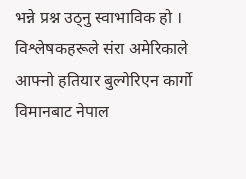भन्ने प्रश्न उठ्नु स्वाभाविक हो । विश्लेषकहरूले संरा अमेरिकाले आफ्नो हतियार बुल्गेरिएन कार्गो विमानबाट नेपाल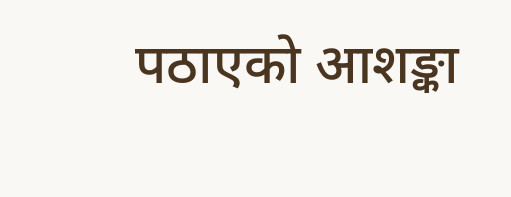पठाएको आशङ्का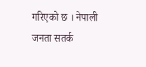गरिएको छ । नेपाली जनता सतर्क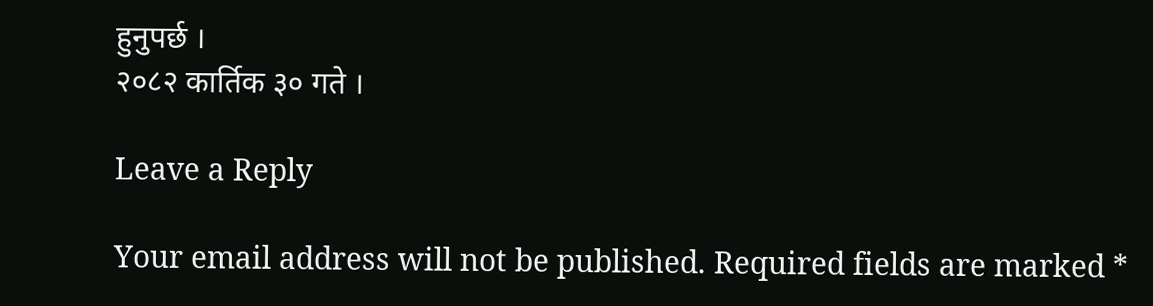हुनुपर्छ ।
२०८२ कार्तिक ३० गते ।

Leave a Reply

Your email address will not be published. Required fields are marked *